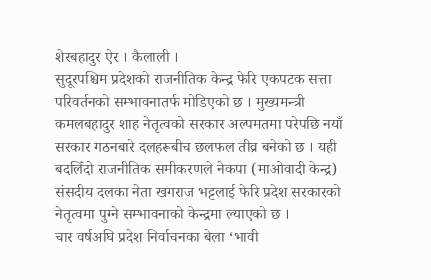शेरबहादुर ऐर । कैलाली ।
सुदूरपश्चिम प्रदेशको राजनीतिक केन्द्र फेरि एकपटक सत्ता परिवर्तनको सम्भावनातर्फ मोडिएको छ । मुख्यमन्त्री कमलबहादुर शाह नेतृत्वको सरकार अल्पमतमा परेपछि नयाँ सरकार गठनबारे दलहरूबीच छलफल तीव्र बनेको छ । यही बदलिँदो राजनीतिक समीकरणले नेकपा (माओवादी केन्द्र) संसदीय दलका नेता खगराज भट्टलाई फेरि प्रदेश सरकारको नेतृत्वमा पुग्ने सम्भावनाको केन्द्रमा ल्याएको छ ।
चार वर्षअघि प्रदेश निर्वाचनका बेला ‘भावी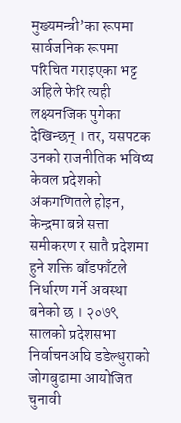मुख्यमन्त्री’का रूपमा सार्वजनिक रूपमा परिचित गराइएका भट्ट अहिले फेरि त्यही लक्ष्यनजिक पुगेका देखिन्छन् । तर, यसपटक उनको राजनीतिक भविष्य केवल प्रदेशको अंकगणितले होइन, केन्द्रमा बन्ने सत्ता समीकरण र सातै प्रदेशमा हुने शक्ति बाँडफाँटले निर्धारण गर्ने अवस्था बनेको छ । २०७९ सालको प्रदेशसभा निर्वाचनअघि डडेल्धुराको जोगबुढामा आयोजित चुनावी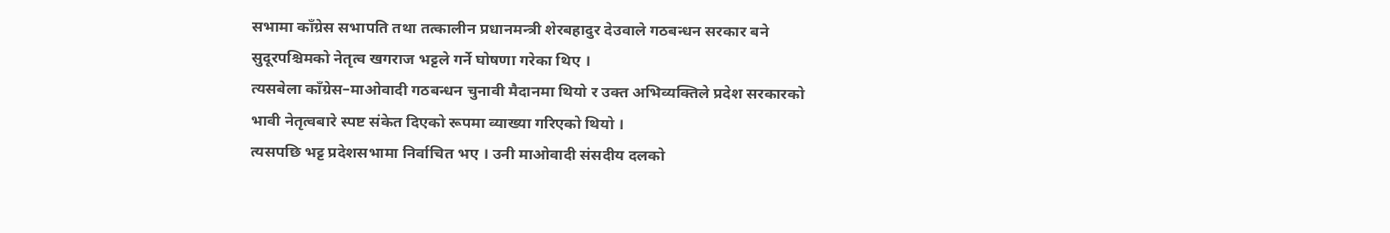सभामा काँग्रेस सभापति तथा तत्कालीन प्रधानमन्त्री शेरबहादुर देउवाले गठबन्धन सरकार बने सुदूरपश्चिमको नेतृत्व खगराज भट्टले गर्ने घोषणा गरेका थिए ।
त्यसबेला काँग्रेस–माओवादी गठबन्धन चुनावी मैदानमा थियो र उक्त अभिव्यक्तिले प्रदेश सरकारको भावी नेतृत्वबारे स्पष्ट संकेत दिएको रूपमा व्याख्या गरिएको थियो ।
त्यसपछि भट्ट प्रदेशसभामा निर्वाचित भए । उनी माओवादी संसदीय दलको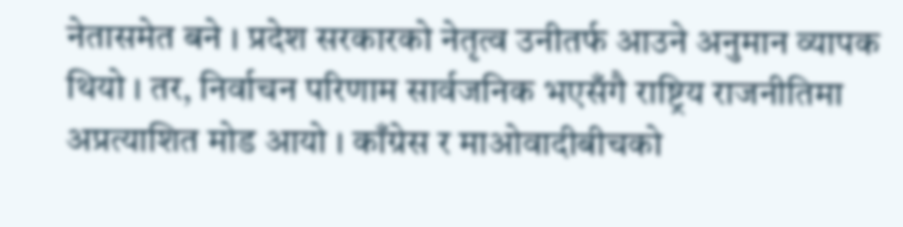नेतासमेत बने । प्रदेश सरकारको नेतृत्व उनीतर्फ आउने अनुमान व्यापक थियो । तर, निर्वाचन परिणाम सार्वजनिक भएसँगै राष्ट्रिय राजनीतिमा अप्रत्याशित मोड आयो । काँग्रेस र माओवादीबीचको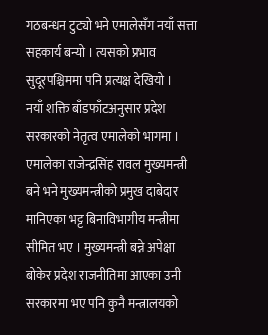गठबन्धन टुट्यो भने एमालेसँग नयाँ सत्ता सहकार्य बन्यो । त्यसको प्रभाव सुदूरपश्चिममा पनि प्रत्यक्ष देखियो ।
नयाँ शक्ति बाँडफाँटअनुसार प्रदेश सरकारको नेतृत्व एमालेको भागमा । एमालेका राजेन्द्रसिंह रावल मुख्यमन्त्री बने भने मुख्यमन्त्रीको प्रमुख दाबेदार मानिएका भट्ट बिनाविभागीय मन्त्रीमा सीमित भए । मुख्यमन्त्री बन्ने अपेक्षा बोकेर प्रदेश राजनीतिमा आएका उनी सरकारमा भए पनि कुनै मन्त्रालयको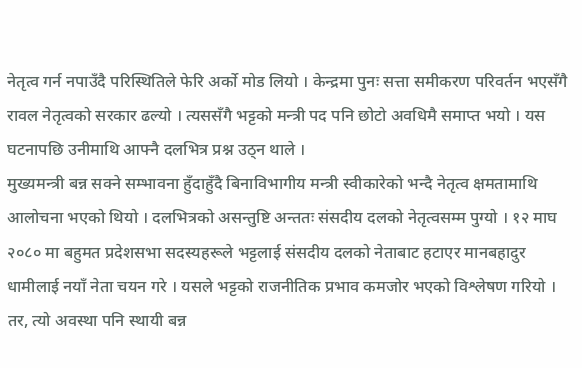नेतृत्व गर्न नपाउँदै परिस्थितिले फेरि अर्को मोड लियो । केन्द्रमा पुनः सत्ता समीकरण परिवर्तन भएसँगै रावल नेतृत्वको सरकार ढल्यो । त्यससँगै भट्टको मन्त्री पद पनि छोटो अवधिमै समाप्त भयो । यस घटनापछि उनीमाथि आफ्नै दलभित्र प्रश्न उठ्न थाले ।
मुख्यमन्त्री बन्न सक्ने सम्भावना हुँदाहुँदै बिनाविभागीय मन्त्री स्वीकारेको भन्दै नेतृत्व क्षमतामाथि आलोचना भएको थियो । दलभित्रको असन्तुष्टि अन्ततः संसदीय दलको नेतृत्वसम्म पुग्यो । १२ माघ २०८० मा बहुमत प्रदेशसभा सदस्यहरूले भट्टलाई संसदीय दलको नेताबाट हटाएर मानबहादुर धामीलाई नयाँ नेता चयन गरे । यसले भट्टको राजनीतिक प्रभाव कमजोर भएको विश्लेषण गरियो । तर, त्यो अवस्था पनि स्थायी बन्न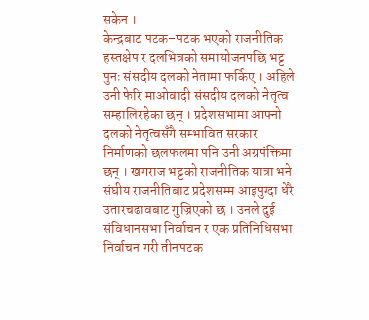सकेन ।
केन्द्रबाट पटक–पटक भएको राजनीतिक हस्तक्षेप र दलभित्रको समायोजनपछि भट्ट पुनः संसदीय दलको नेतामा फर्किए । अहिले उनी फेरि माओवादी संसदीय दलको नेतृत्व सम्हालिरहेका छन् । प्रदेशसभामा आफ्नो दलको नेतृत्वसँगै सम्भावित सरकार निर्माणको छलफलमा पनि उनी अग्रपंक्तिमा छन् । खगराज भट्टको राजनीतिक यात्रा भने संघीय राजनीतिबाट प्रदेशसम्म आइपुग्दा धेरै उतारचढावबाट गुज्रिएको छ । उनले दुई संविधानसभा निर्वाचन र एक प्रतिनिधिसभा निर्वाचन गरी तीनपटक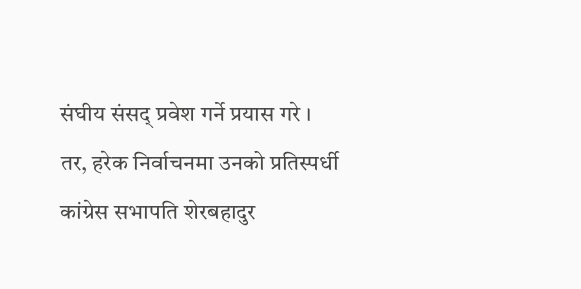संघीय संसद् प्रवेश गर्ने प्रयास गरे ।
तर, हरेक निर्वाचनमा उनको प्रतिस्पर्धी कांग्रेस सभापति शेरबहादुर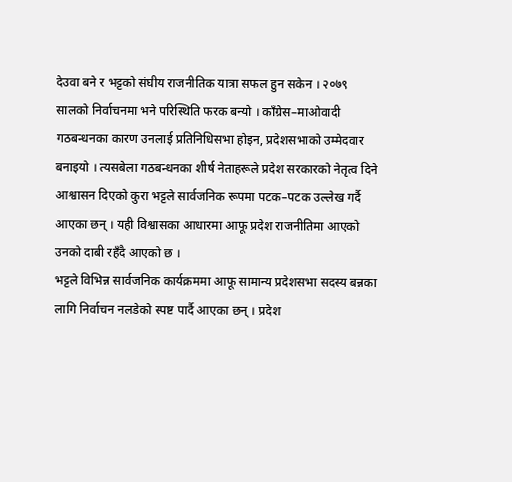देउवा बने र भट्टको संघीय राजनीतिक यात्रा सफल हुन सकेन । २०७९ सालको निर्वाचनमा भने परिस्थिति फरक बन्यो । काँग्रेस–माओवादी गठबन्धनका कारण उनलाई प्रतिनिधिसभा होइन, प्रदेशसभाको उम्मेदवार बनाइयो । त्यसबेला गठबन्धनका शीर्ष नेताहरूले प्रदेश सरकारको नेतृत्व दिने आश्वासन दिएको कुरा भट्टले सार्वजनिक रूपमा पटक–पटक उल्लेख गर्दै आएका छन् । यही विश्वासका आधारमा आफू प्रदेश राजनीतिमा आएको उनको दाबी रहँदै आएको छ ।
भट्टले विभिन्न सार्वजनिक कार्यक्रममा आफू सामान्य प्रदेशसभा सदस्य बन्नका लागि निर्वाचन नलडेको स्पष्ट पार्दै आएका छन् । प्रदेश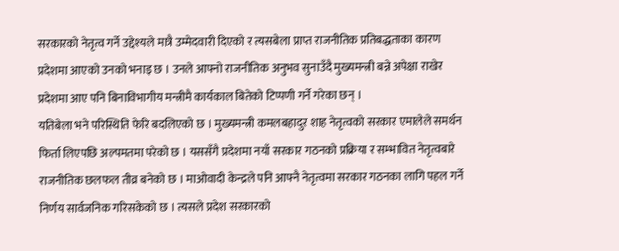सरकारको नेतृत्व गर्ने उद्देश्यले मात्रै उम्मेदवारी दिएको र त्यसबेला प्राप्त राजनीतिक प्रतिबद्धताका कारण प्रदेशमा आएको उनको भनाइ छ । उनले आफ्नो राजनीतिक अनुभव सुनाउँदै मुख्यमन्त्री बन्ने अपेक्षा राखेर प्रदेशमा आए पनि बिनाविभागीय मन्त्रीमै कार्यकाल बितेको टिप्पणी गर्ने गरेका छन् ।
यतिबेला भने परिस्थिति फेरि बदलिएको छ । मुख्यमन्त्री कमलबहादुर शाह नेतृत्वको सरकार एमालेले समर्थन फिर्ता लिएपछि अल्पमतमा परेको छ । यससँगै प्रदेशमा नयाँ सरकार गठनको प्रक्रिया र सम्भावित नेतृत्वबारे राजनीतिक छलफल तीव्र बनेको छ । माओवादी केन्द्रले पनि आफ्नै नेतृत्वमा सरकार गठनका लागि पहल गर्ने निर्णय सार्वजनिक गरिसकेको छ । त्यसले प्रदेश सरकारको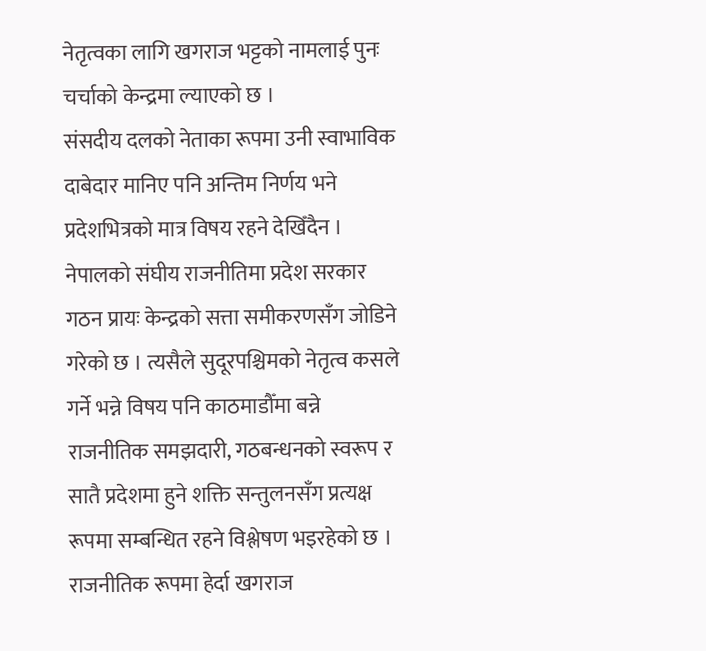नेतृत्वका लागि खगराज भट्टको नामलाई पुनः चर्चाको केन्द्रमा ल्याएको छ ।
संसदीय दलको नेताका रूपमा उनी स्वाभाविक दाबेदार मानिए पनि अन्तिम निर्णय भने प्रदेशभित्रको मात्र विषय रहने देखिँदैन । नेपालको संघीय राजनीतिमा प्रदेश सरकार गठन प्रायः केन्द्रको सत्ता समीकरणसँग जोडिने गरेको छ । त्यसैले सुदूरपश्चिमको नेतृत्व कसले गर्ने भन्ने विषय पनि काठमाडौँमा बन्ने राजनीतिक समझदारी, गठबन्धनको स्वरूप र सातै प्रदेशमा हुने शक्ति सन्तुलनसँग प्रत्यक्ष रूपमा सम्बन्धित रहने विश्लेषण भइरहेको छ ।
राजनीतिक रूपमा हेर्दा खगराज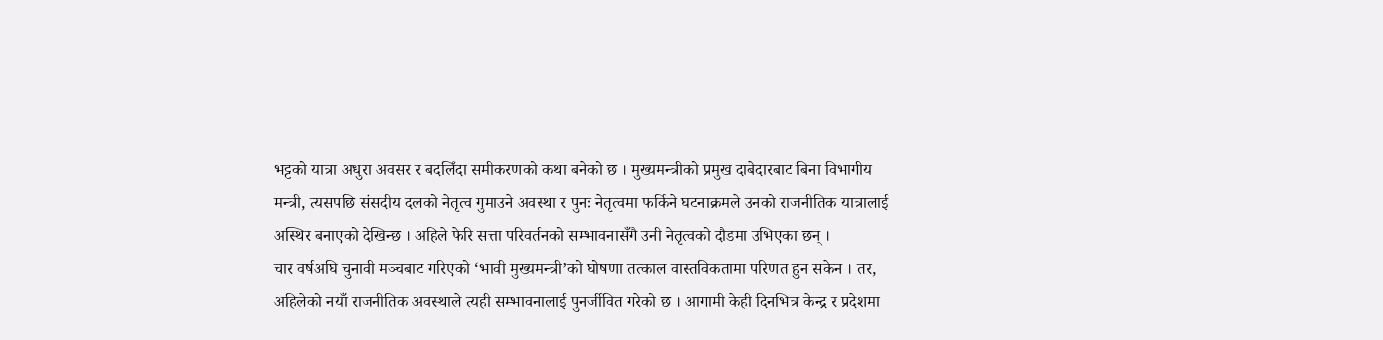भट्टको यात्रा अधुरा अवसर र बदलिँदा समीकरणको कथा बनेको छ । मुख्यमन्त्रीको प्रमुख दाबेदारबाट बिना विभागीय मन्त्री, त्यसपछि संसदीय दलको नेतृत्व गुमाउने अवस्था र पुनः नेतृत्वमा फर्किने घटनाक्रमले उनको राजनीतिक यात्रालाई अस्थिर बनाएको देखिन्छ । अहिले फेरि सत्ता परिवर्तनको सम्भावनासँगै उनी नेतृत्वको दौडमा उभिएका छन् ।
चार वर्षअघि चुनावी मञ्चबाट गरिएको ‘भावी मुख्यमन्त्री’को घोषणा तत्काल वास्तविकतामा परिणत हुन सकेन । तर, अहिलेको नयाँ राजनीतिक अवस्थाले त्यही सम्भावनालाई पुनर्जीवित गरेको छ । आगामी केही दिनभित्र केन्द्र र प्रदेशमा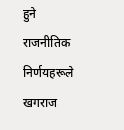हुने राजनीतिक निर्णयहरूले खगराज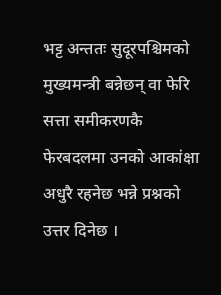भट्ट अन्ततः सुदूरपश्चिमको मुख्यमन्त्री बन्नेछन् वा फेरि सत्ता समीकरणकै फेरबदलमा उनको आकांक्षा अधुरै रहनेछ भन्ने प्रश्नको उत्तर दिनेछ ।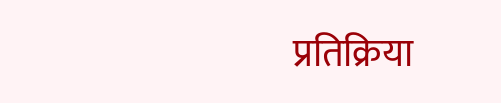प्रतिक्रिया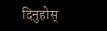दिनुहोस्